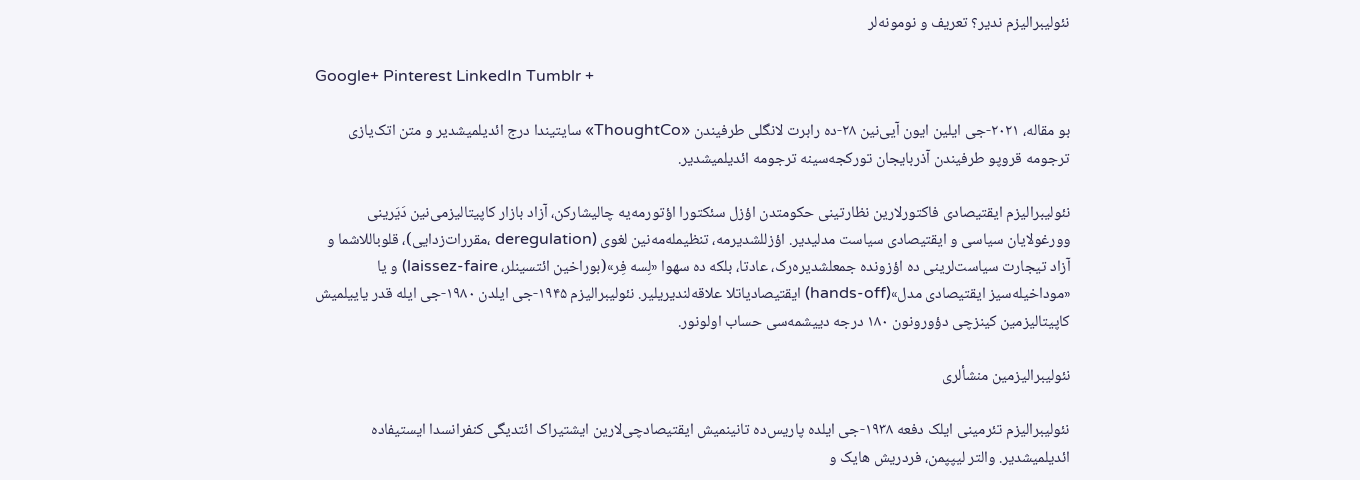نئولیبرالیزم ندیر؟ تعریف و نومونه‌لر

Google+ Pinterest LinkedIn Tumblr +

بو مقاله، ۲۰۲۱-جی ایلین ایون آیی‌نین ۲۸-ده رابرت لانگلی طرفیندن «ThoughtCo» سایتیندا درج ائدیلمیشدیر و متن اتک‌یازی ترجومه قروپو طرفیندن آذربایجان تورکجه‌سینه ترجومه ائدیلمیشدیر.

نئولیبرالیزم ایقتیصادی فاکتورلارین نظارتینی حکومتدن اؤزل سئکتورا اؤتورمه‌یه چالیشارکن، آزاد بازار کاپیتالیزمی‌نین دَیَرینی وورغولایان سیاسی و ایقتیصادی سیاست مدلیدیر. اؤزللشدیرمه، تنظیمله‌مه‌نین لغوی (deregulation ،مقررات‌زدایی)، قلوباللاشما و آزاد تیجارت سیاست‌لرینی ده اؤزونده جمعلشدیره‌رک، عادتا، بلکه ده سهوا «لِسه فِر»(بوراخین ائتسینلر، laissez-faire) و یا «موداخیله‌سیز ایقتیصادی مدل»(hands-off) ایقتیصادیاتلا علاقه‌لندیریلیر. نئولیبرالیزم ۱۹۴۵-جی ایلدن ۱۹۸۰-جی ایله قدر یاییلمیش کاپیتالیزمین کینز‌چی دؤورونون ۱۸۰ درجه دییشمه‌سی حساب اولونور.

نئولیبرالیزمین منشأ‌لری

نئولیبرالیزم تئرمینی ایلک دفعه ۱۹۳۸-جی ایلده پاریس‌ده تانینمیش ایقتیصادچی‌لارین ایشتیراک ائتدیگی کنفرانسدا ایستیفاده ائدیلمیشدیر. والتر لیپپمن، فردریش هایک و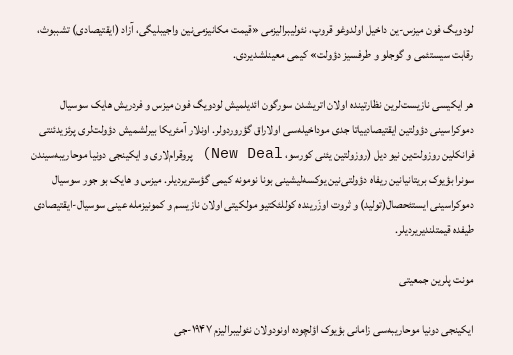لودویگ فون میزس-ین داخیل اولدوغو قروپ، نئولیبرالیزمی «قیمت مکانیزمی‌نین واجیبلیگی، آزاد (ایقتیصادی) تشببوث، رقابت سیستئمی و گوجلو و طرفسیز دؤولت» کیمی معینلشدیردی.

هر ایکیسی نازیست‌لرین نظارتینده اولان اتریشدن سورگون ائدیلمیش لودویگ فون میزس و فردریش هایک سوسیال دموکراسینی دؤولتین ایقتیصادییاتا جدی موداخیله‌سی اولاراق گؤروردولر. اونلار آمئریکا بیرلشمیش دؤولت‌لری پرئزیدئنتی فرانکلین روزولت‌ین نیو دیل (روزولتین یئنی کورسو، New Deal) پروقرام‌لاری و ایکینجی دونیا موحاریبه‌سیندن سونرا بؤیوک بریتانیانین ریفاه دؤولتی‌نین یوکسه‌لیشینی بونا نومونه کیمی گؤستریردیلر. میزس و هایک بو جور سوسیال دموکراسینی ایستئحصال(تولید) و ثروت اوزَرینده کوللئکتیو مولکیتی اولان نازیسم و کمونیزمله عینی سوسیال-ایقتیصادی طیفده قیمتلندیریردیلر.

مونت پلرین جمعیتی

ایکینجی دونیا موحاریبه‌سی زامانی بؤیوک اؤلچوده اونودولان نئولیبرالیزم ۱۹۴۷-جی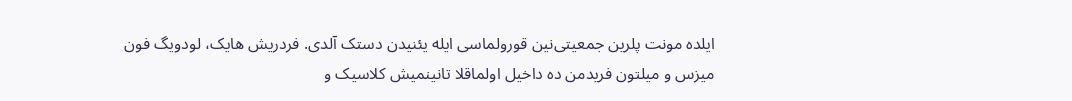ایلده مونت پلرین جمعیتی‌نین قورولماسی ایله یئنیدن دستک آلدی. فردریش هایک، لودویگ فون میزس و میلتون فریدمن ده داخیل اولماقلا تانینمیش کلاسیک و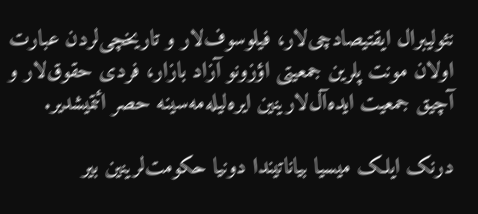نئولیبرال ایقتیصادچی‌لار، فیلوسوف‌لار و تاریخچی‌لردن عبارت اولان مونت پلرین جمعیتی اؤزونو آزاد بازار، فردی حقوق‌لار و آچیق جمعیت ایده‌آل‌لارینین ایره‌‌لیله‌مه‌سینه حصر ائتمیشدیر.

درنک ایلک میسیا بیاناتیندا دونیا حکومت‌لرینین بیر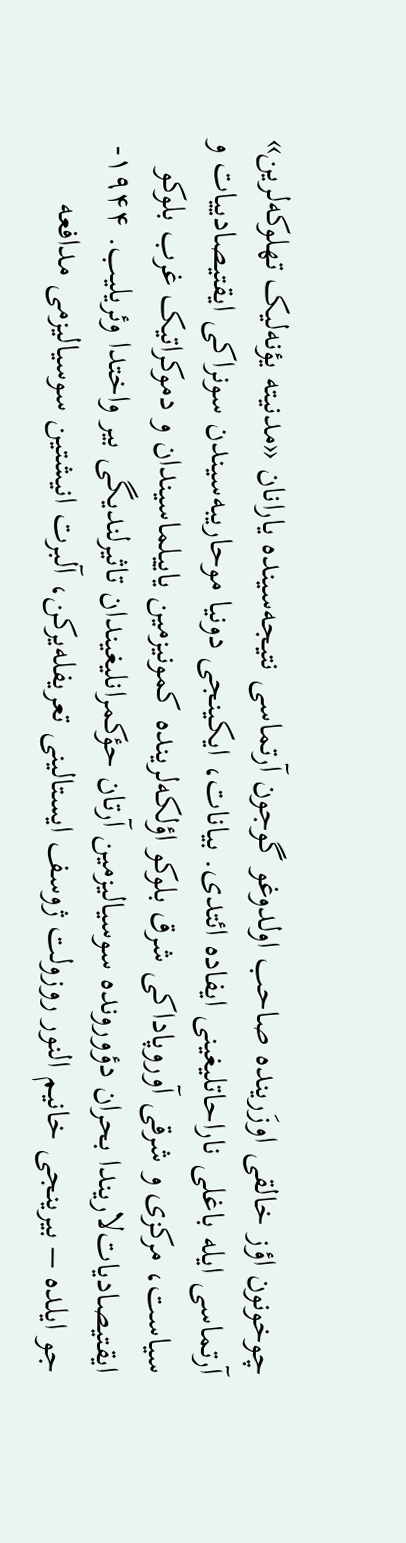چوخونون اؤز خالقی اوزَرینده صاحب اولدوغو گوجون آرتماسی نتیجه‌سینده یارانان «مدنیته یؤنه‌لیک تهلوکه‌لرین» آرتماسی ایله باغلی ناراحاتلیغینی ایفاده ائتدی. بیانات، ایکینجی دونیا موحاریبه‌سیندن سونراکی ایقتیصادییات و سیاست، مرکزی و شرقی آوروپاداکی شرق بلوکو اؤلکه‌لرینده کمونیزمین یاییلماسیندان و دموکراتیک غرب بلوکو ایقتیصادیات‌لاریندا بحران دؤورونده سوسیالیزمین آرتان حؤکمرانلیغیندان تاثیرلندیگی بیر واختدا وئریلیب. ۱۹۴۴-جو ایلده – بیرینجی خانیم النور روزولت ژوسف ایستالینی تعریفله‌یرکن، آلبرت انیشتین سوسیالیزمی مدافعه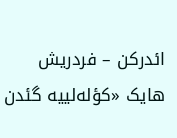ائدرکن – فردریش هایک «کؤله‌لییه گئدن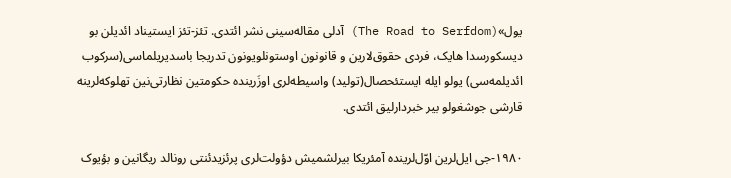یول»(The Road to Serfdom) آدلی مقاله‌سینی نشر ائتدی. تئز-تئز ایستیناد ائدیلن بو دیسکورسدا هایک، فردی حقوق‌لارین و قانونون اوستونلویونون تدریجا باسدیریلما‌سی(سرکوب ائدیلمه‌سی) یولو ایله ایستئحصال(تولید) واسیطه‌لری اوزَرینده حکومتین نظارتی‌نین تهلوکه‌لرینه قارشی جوشغولو بیر خبردارلیق ائتدی.

۱۹۸۰-جی ایل‌لرین اوّل‌لرینده آمئریکا بیرلشمیش دؤولت‌لری پرئزیدئنتی رونالد ریگانین و بؤیوک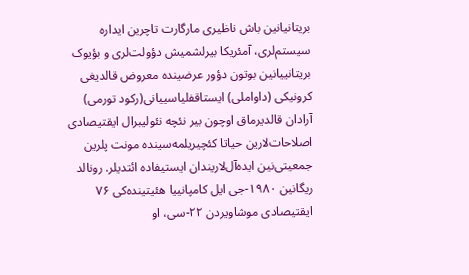بریتانیانین باش ناظیری مارگارت تاچرین ایداره سیستم‌لری، آمئریکا بیرلشمیش دؤولت‌لری و بؤیوک بریتانییانین بوتون دؤور عرضینده معروض قالدیغی کرونیکی (داواملی) ایستاقفلیاسییانی(رکود تورمی) آرادان قالدیرماق اوچون بیر نئچه نئولیبرال ایقتیصادی اصلاحات‌لارین حیاتا کئچیریلمه‌سینده مونت پلرین جمعیتی‌نین ایده‌آل‌لاریندان ایستیفاده ائتدیلر. رونالد ریگانین ۱۹۸۰-جی ایل کامپانییا هئیتینده‌کی ۷۶ ایقتیصادی موشاویردن ۲۲-سی، او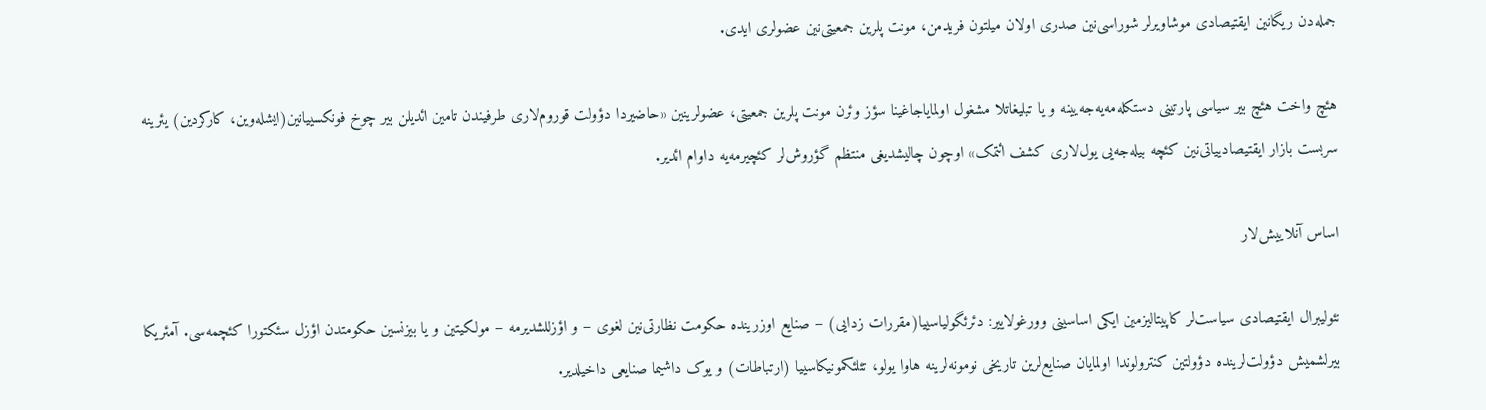جمله‌دن ریگانین ایقتیصادی موشاویرلر شوراسی‌نین صدری اولان میلتون فریدمن، مونت پلرین جمعیتی‌نین عضولری ایدی.

هئچ واخت هئچ بیر سیاسی پارتینی دستکله‌مه‌یه‌جه‌یینه و یا تبلیغاتلا مشغول اولمایاجاغینا سؤز وئرن مونت پلرین جمعیتی، عضولرینین «حاضیردا دؤولت قوروم‌لاری طرفیندن تامین ائدیلن بیر چوخ فونکسییانین(ایشله‌وین، کارکردین) یئرینه سربست بازار ایقتیصادییاتی‌نین کئچه بیله‌جه‌یی یول‌لاری کشف ائتمک» اوچون چالیشدیغی منتظم گؤروش‌لر کئچیرمه‌یه داوام ائدیر.

اساس آنلاییش‌لار

نئولیبرال ایقتیصادی سیاست‌لر کاپیتالیزمین ایکی اساسینی وورغولاییر: دئرئگولیاسییا(مقررات زدایی) – صنایع اوزرینده حکومت نظارتی‌نین لغوی – و اؤزللشدیرمه – مولکیتین و یا بیزنسین حکومتدن اؤزل سئکتورا کئچمه‌سی. آمئریکا بیرلشمیش دؤولت‌لرینده دؤولتین کنترولوندا اولمایان صنایع‌لرین تاریخی نومونه‌لرینه هاوا یولو، تئلئکمونیکاسییا (ارتباطات) و یوک داشیما صنایعی داخیلدیر.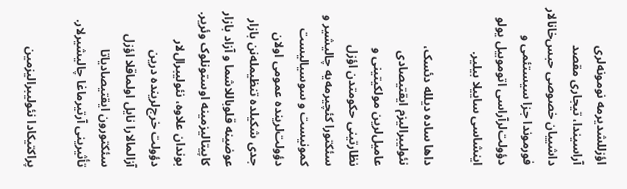اؤزللشدیرمه نومونه‌لری آراسیندا، تیجاری مقصد داشییان خصوصی حبس‌خانالار فورموندا جزا سیستئمی و دؤولت‌لرآراسی اتوموبیل یولو اینشاسی ساییلا بیلیر.

داها ساده دیلله دئسک، نئولیبرالیزم ایقتیصادی عامیل‌لرین مولکیتینی و نظارتینی حکومتدن اؤزل سئکتورا کئچیرمه‌یه چالیشیر و کمونیست و سوسیالیست دؤولت‌لرینده عمومی اولان جدی شکیلده تنظیمله‌نن بازار عوضینه قلوباللاشما و آزاد بازار کاپیتالیزمینه اوستونلوک وئریر. بوندان علاوه، نئولیبرال‌لار دؤولت خرج‌لرینده درین آزالمالارا نایل اولماقلا اؤزل سئکتورون ایقتیصادیاتا تأثیرینی آرتیرماغا چالیشیرلار.

پراکتیکادا نئولیبرالیزمین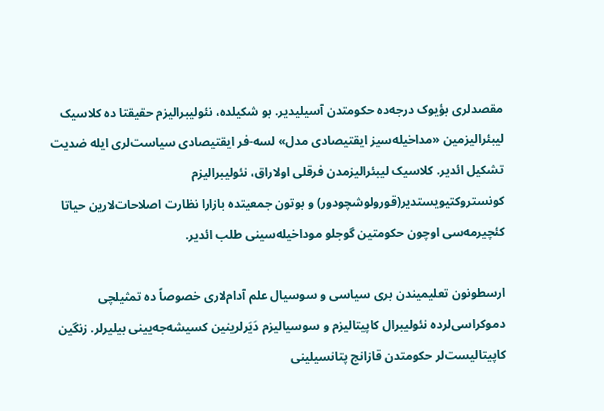مقصدلری بؤیوک درجه‌ده حکومتدن آسیلیدیر. بو شکیلده، نئولیبرالیزم حقیقتا ده کلاسیک لیبئرالیزمین «مداخیله‌سیز ایقتیصادی مدل» لسه-فر ایقتیصادی سیاست‌لری ایله ضدیت تشکیل ائدیر. کلاسیک لیبئرالیزمدن فرقلی اولاراق، نئولیبرالیزم کونستروکتیویستدیر(قورولوشچودور) و بوتون جمعیتده بازارا نظارت اصلاحات‌لارین حیاتا کئچیرمه‌سی اوچون حکومتین گوجلو موداخیله‌سینی طلب ائدیر.

ارسطونون تعلیمیندن بری سیاسی و سوسیال علم آدام‌لاری خصوصاً ده تمثیلچی دموکراسی‌لرده نئولیبرال کاپیتالیزم و سوسیالیزم دَیَرلرینین کسیشه‌جه‌یینی بیلیرلر. زنگین کاپیتالیست‌لر حکومتدن قازانج پتانسیلینی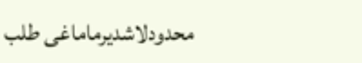محدودلاشدیرماماغی طلب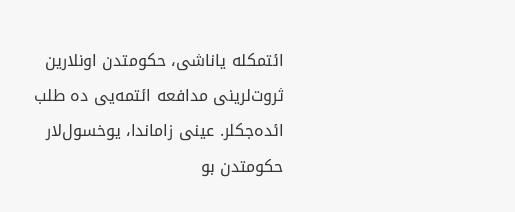ائتمکله یاناشی، حکومتدن اونلارین ثروت‌لرینی مدافعه ائتمه‌یی ده طلب ائده‌‌جکلر. عینی زاماندا، یوخسول‌لار حکومتدن بو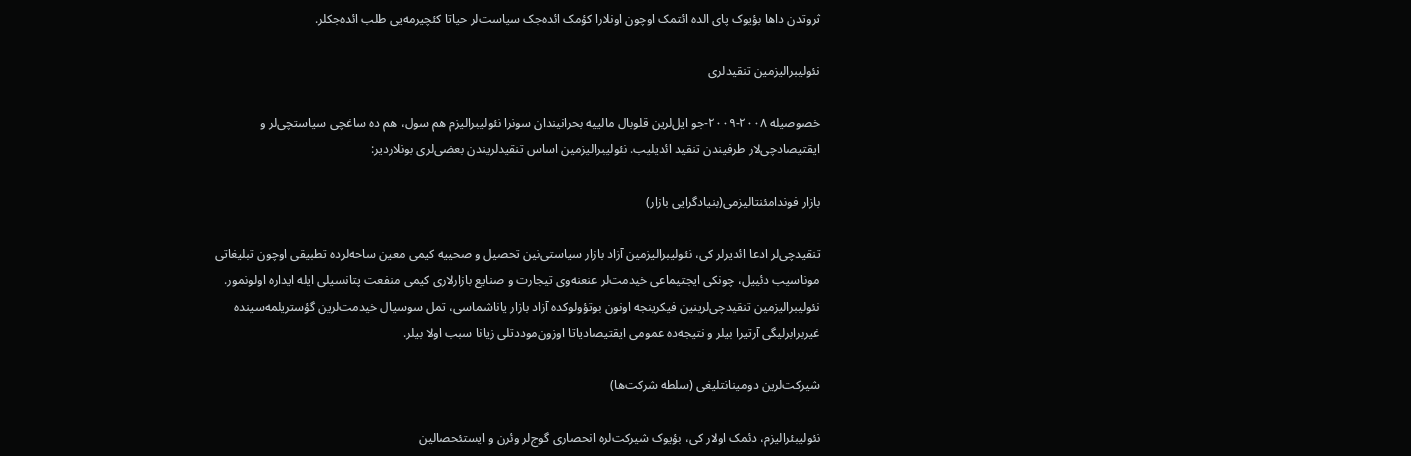ثروتدن داها بؤیوک پای الده ائتمک اوچون اونلارا کؤمک ائد‌ه‌جک سیاست‌لر حیاتا کئچیرمه‌یی طلب ائد‌ه‌جکلر.

نئولیبرالیزمین تنقیدلری

خصوصیله ۲۰۰۸-۲۰۰۹-جو ایل‌لرین قلوبال مالییه بحرانیندان سونرا نئولیبرالیزم هم سول، هم ده ساغچی سیاستچی‌لر و ایقتیصادچی‌لار طرفیندن تنقید ائدیلیب. نئولیبرالیزمین اساس تنقیدلریندن بعضی‌لری بونلاردیر:

بازار فوندامئنتالیزمی(بنیادگرایی بازار)

تنقیدچی‌لر ادعا ائدیرلر کی، نئولیبرالیزمین آزاد بازار سیاستی‌نین تحصیل و صحییه کیمی معین ساحه‌لرده تطبیقی اوچون تبلیغاتی موناسیب دئییل، چونکی ایجتیماعی خیدمت‌لر عنعنه‌وی تیجارت و صنایع بازارلاری کیمی منفعت پتانسیلی ایله ایداره اولونمور. نئولیبرالیزمین تنقیدچی‌لرینین فیکرینجه اونون بوتؤولوکده آزاد بازار یاناشماسی، تمل سوسیال خیدمت‌لرین گؤستریلمه‌سینده غیربرابرلیگی آرتیرا بیلر و نتیجه‌ده عمومی ایقتیصادیاتا اوزون‌موددتلی زیانا سبب اولا بیلر.

شیرکت‌لرین دومینانتلیغی (سلطه شرکت‌ها)

نئولیبئرالیزم، دئمک اولار کی، بؤیوک شیرکت‌لره انحصاری گوج‌لر وئرن و ایستئحصالین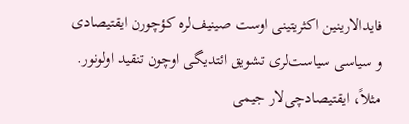فایدالارینین اکثریتینی اوست صینیف‌لره کؤچورن ایقتیصادی و سیاسی سیاست‌لری تشویق ائتدیگی اوچون تنقید اولونور. مثلاً، ایقتیصادچی‌لار جیمی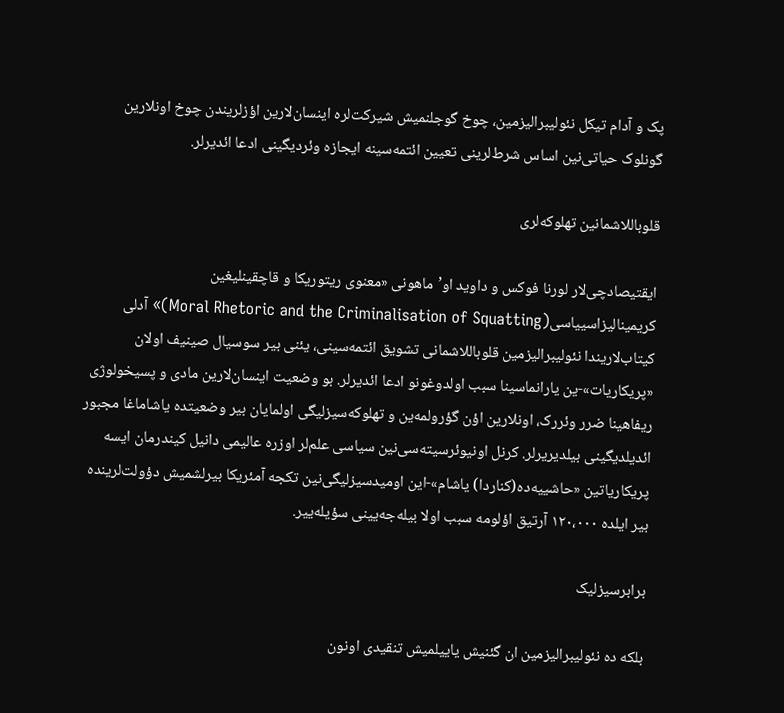پک و آدام تیکل نئولیبرالیزمین، چوخ گوجلنمیش شیرکت‌لره اینسان‌لارین اؤزلریندن چوخ اونلارین گونلوک حیاتی‌نین اساس شرط‌لرینی تعیین ائتمه‌سینه ایجازه وئردیگینی ادعا ائدیرلر.

قلوباللاشمانین تهلوکه‌لری

ایقتیصادچی‌لار لورنا فوکس و داوید او’ماهونی «معنوی ریتوریکا و قاچقینلیغین کریمینالیزاسییاسی(Moral Rhetoric and the Criminalisation of Squatting)» آدلی کیتاب‌لاریندا نئولیبرالیزمین قلوباللاشمانی تشویق ائتمه‌سینی، یئنی بیر سوسیال صینیف اولان «پریکاریات»-ین یارانماسینا سبب اولدوغونو ادعا ائدیرلر. بو وضعیت اینسان‌لارین مادی و پسیخولوژی ریفاهینا ضرر وئررک، اونلارین اؤن گؤرولمه‌ین و تهلوکه‌سیزلیگی اولمایان بیر وضعیتده یاشاماغا مجبور ائدیلدیگینی بیلدیریرلر. کرنل اونیوئرسیته‌سی‌نین سیاسی علم‌لر اوزره عالیمی دانیل کیندرمان ایسه پریکاریاتین «حاشییه‌ده(کناردا) یاشام»-این اومیدسیزلیگی‌نین تکجه آمئریکا بیرلشمیش دؤولت‌لرینده بیر ایلده ۱۲۰،۰۰۰ آرتیق اؤلومه سبب اولا بیله‌جه‌یینی سؤیله‌ییر.

برابرسیزلیک

بلکه ده نئولیبرالیزمین ان گئنیش یاییلمیش تنقیدی اونون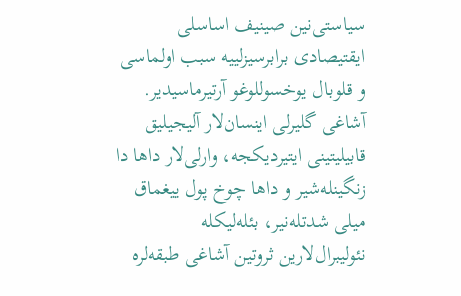سیاستی‌نین صینیف اساسلی ایقتیصادی برابرسیزلییه سبب اولماسی و قلوبال یوخسوللوغو آرتیرماسیدیر. آشاغی گلیرلی اینسان‌لار آلیجیلیق قابیلیتینی ایتیردیکجه، وارلی‌لار داها دا زنگینله‌شیر و داها چوخ پول ییغماق میلی شدتله‌نیر، بئله‌لیکله نئولیبرال‌لارین ثروتین آشاغی طبقه‌لره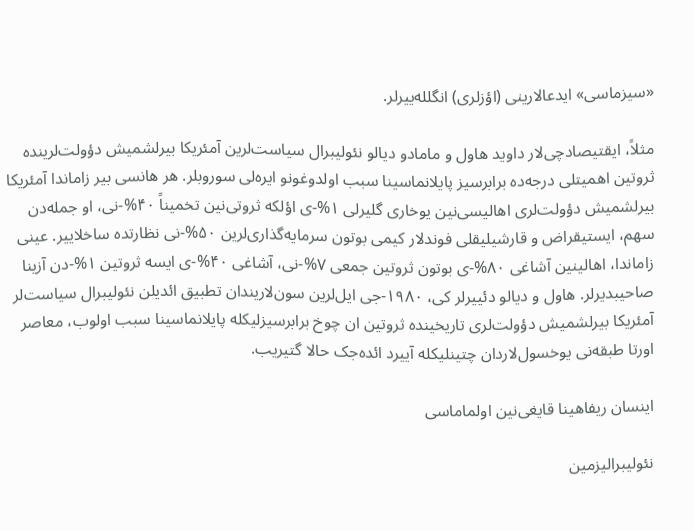«سیزماسی» ایدعالارینی (اؤزلری) انگلله‌ییرلر.

مثلاً، ایقتیصادچی‌لار داوید هاول و مامادو دیالو نئولیبرال سیاست‌لرین آمئریکا بیرلشمیش دؤولت‌لرینده ثروتین اهمیتلی درجه‌ده برابرسیز پایلانماسینا سبب اولدوغونو ایره‌‌لی سوروبلر. هر هانسی بیر زاماندا آمئریکا بیرلشمیش دؤولت‌لری اهالیسی‌نین یوخاری گلیرلی ۱%-ی اؤلکه ثروتی‌نین تخمیناً ۴۰%-نی، او جمله‌دن سهم، ایستیقراض و قارشیلیقلی فوندلار کیمی بوتون سرمایه‌گذاری‌لرین ۵۰%-نی نظارتده ساخلاییر. عینی زاماندا، اهالینین آشاغی ۸۰%-ی بوتون ثروتین جمعی ۷%-نی، آشاغی ۴۰%-ی ایسه ثروتین ۱%-دن آزینا صاحیبدیرلر. هاول و دیالو دئییرلر کی، ۱۹۸۰-جی ایل‌لرین سون‌لاریندان تطبیق ائدیلن نئولیبرال سیاست‌لر آمئریکا بیرلشمیش دؤولت‌لری تاریخینده ثروتین ان چوخ برابرسیزلیکله پایلانماسینا سبب اولوب، معاصر اورتا طبقه‌نی یوخسول‌لاردان چتینلیکله آییرد ائده‌‌جک حالا گتیریب.

اینسان ریفاهینا قایغی‌نین اولماماسی

نئولیبرالیزمین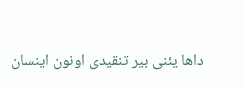داها یئنی بیر تنقیدی اونون اینسان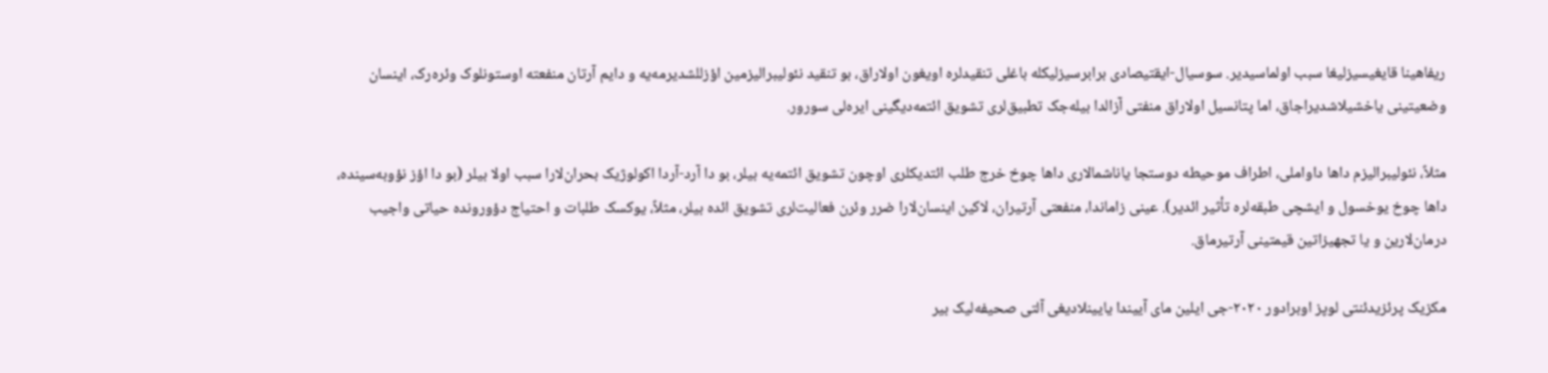ریفاهینا قایغیسیزلیغا سبب اولماسیدیر. سوسیال-ایقتیصادی برابرسیزلیکله باغلی تنقیدلره اویغون اولاراق، بو تنقید نئولیبرالیزمین اؤزللشدیرمه‌یه و دایم آرتان منفعته اوستونلوک وئره‌رک، اینسان وضعیتینی یاخشیلاشدیراجاق، اما پتانسیل اولاراق منفتی آزالدا بیله‌جک تطبیق‌لری تشویق ائتمه‌دیگینی ایره‌‌لی سورور.

مثلاً، نئولیبرالیزم داها داواملی، اطراف موحیطه دوستجا یاناشمالاری داها چوخ خرج طلب ائتدیکلری اوچون تشویق ائتمه‌یه بیلر، بو دا آرد-آردا اکولوژیک بحران‌لارا سبب اولا بیلر (بو دا اؤز نؤوبه‌سینده، داها چوخ یوخسول و ایشچی طبقه‌لره تأثیر ائدیر). عینی زاماندا، منفعتی آرتیران، لاکین اینسان‌لارا ضرر وئرن فعالیت‌لری تشویق ائده بیلر، مثلاً، یوکسک طلبات و احتیاج دؤورونده حیاتی واجیب درمان‌لارین و یا تجهیزاتین قیمتینی آرتیرماق.

مکزیک پرئزیدئنتی لوپز اوبرادور ۲۰۲۰-جی ایلین مای آییندا یایینلادیغی آلتی صحیفه‌لیک بیر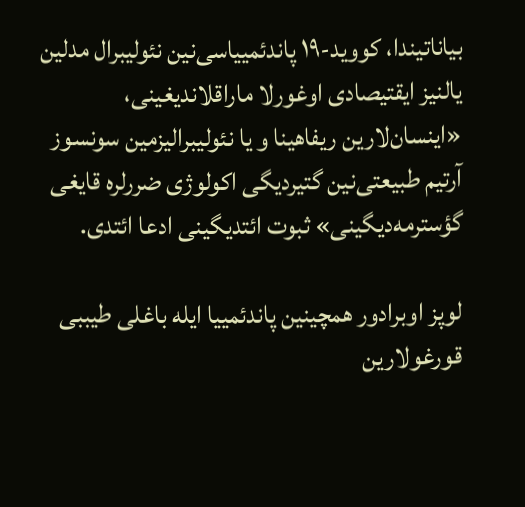بیاناتیندا، کووید-۱۹ پاندئمییاسی‌نین نئولیبرال مدلین یالنیز ایقتیصادی اوغورلا ماراقلاندیغینی، «اینسان‌لارین ریفاهینا و یا نئولیبرالیزمین سونسوز آرتیم طبیعتی‌نین گتیردیگی اکولوژی ضررلره قایغی گؤسترمه‌دیگینی» ثبوت ائتدیگینی ادعا ائتدی.

لوپز اوبرادور همچینین پاندئمییا ایله باغلی طیببی قورغولارین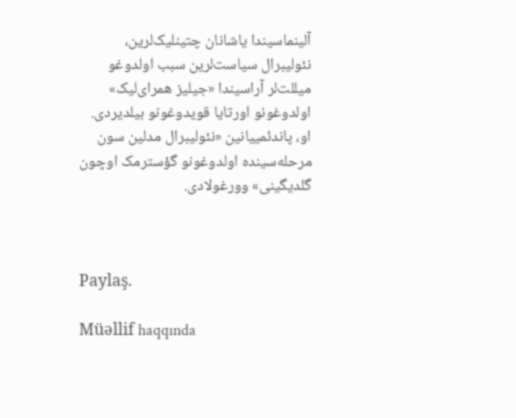آلینماسیندا یاشانان چتینلیک‌لرین، نئولیبرال سیاست‌لرین سبب اولدوغو میللت‌لر آراسیندا «جیلیز همرای‌لیک» اولدوغونو اورتایا قویدوغونو بیلدیردی. او، پاندئمییانین «نئولیبرال مدلین سون مرحله‌سینده اولدوغونو گؤسترمک اوچون گلدیگینی» وورغولادی.



Paylaş.

Müəllif haqqında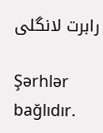رابرت لانگلی

Şərhlər bağlıdır.